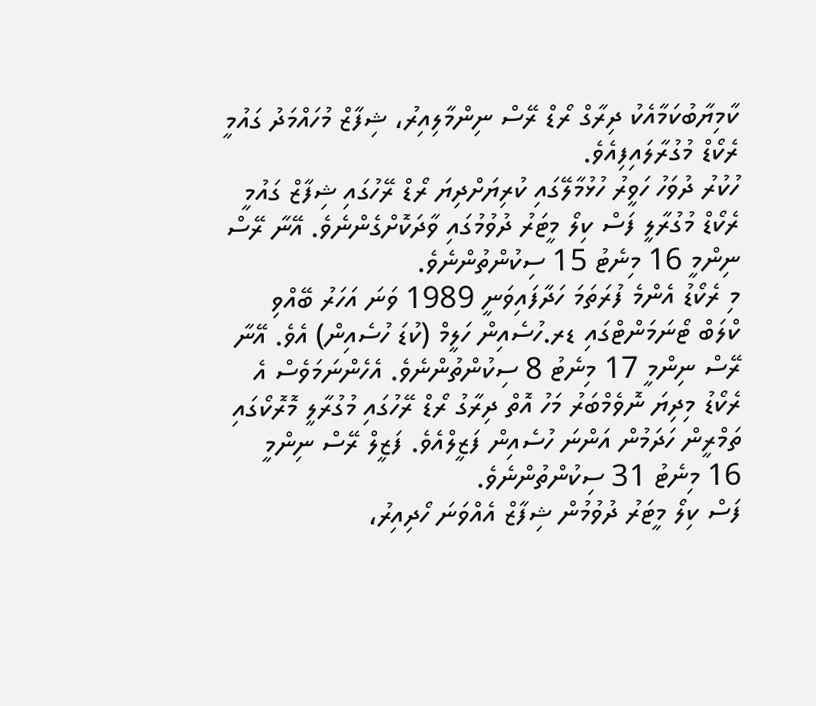ކާމިޔާބުކަމާއެކު ދިރާގް ރޯޑް ރޭސް ނިންމާލިއިރު، ޝިފާޒް މުހައްމަދު ގައުމީ ރެކޯޑް މުގުރާލައިފިއެވެ.
ހުކުރު ދުވަހު ހަވީރު ހުޅުމާލޭގައި ކުރިޔަށްދިޔަ ރޯޑް ރޭހުގައި ޝިފާޒް ގައުމީ ރެކޯޑް މުގުރާލީ ފަސް ކިލޯ މީޓަރު ދުވުމުގައި ވާދަކޮށްގެންނެވެ. އޭނާ ރޭސް ނިންމީ 16 މިނެޓު 15 ސިކުންތުންނެވެ.
މި ރެކޯޑު އެންމެ ފުރަތަމަ ހަދާފައިވަނީ 1989 ވަނަ އަހަރު ބޭއްވި ކްލަބް ޓޯނަމަންޓްގައި ޑރ.ހުސެއިން ހަލީމް (ކުޑަ ހުސެއިން) އެވެ. އޭނާ ރޭސް ނިންމީ 17 މިނެޓު 8 ސިކުންތުންނެވެ. އެހެންނަމަވެސް އެ ރެކޯޑު މިދިޔަ ނޮވެމްބަރު މަހު އޮތް ދިރާގު ރޯޑް ރޭހުގައި މުގުރާލީ މޮރޮކޯގައި ތަމްރީން ހަދަމުން އަންނަ ހުސެއިން ފަޒީލްއެވެ. ފަޒީލް ރޭސް ނިންމީ 16 މިނެޓު 31 ސިކުންތުންނެވެ.
ފަސް ކިލޯ މީޓަރު ދުވުމުން ޝިފާޒް އެއްވަނަ ހޯދިއިރު،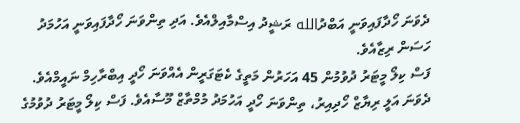ދެވަނަ ހޯދާފައިވަނީ އަބްދުالله ރަޝީދު އިސްމާއިލްއެވެ. އަދި ތިންވަނަ ހޯދާފައިވަނީ އަހުމަދު ހަސަން ރިޒާއެވެ.
ފަސް ކިލޯ މީޓަރު ދުވުމުން 45 އަހަރުން މަތީގެ ކެޓަގަރީން އެއްވަނަ ހޯދީ އިބްރާހިމް ނައީމްއެވެ. ދެވަނަ އަލީ ރިޔާޒް ހޯދިއިރު، ތިންވަނަ ހޯދީ އަހުމަދު މުމްތާޒް މޫސާއެވެ. ފަސް ކިލޯ މީޓަރު ދުވުމުގެ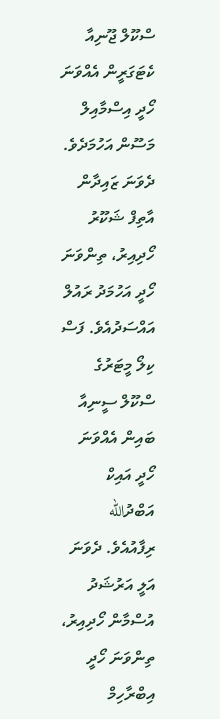ސްކޫލް ޖޫނިއާ ކެޓަގަރީން އެއްވަނަ ހޯދީ އިސްމާއިލް މަސޫން އަހުމަދެވެ. ދެވަނަ ޒައިދާން އާތިފް ޝަކޫރު ހޯދިއިރު، ތިންވަނަ ހޯދީ އަހުމަދު ރައުލް އައްސަދުއެވެ. ފަސް ކިލޯ މީޓަރުގެ ސްކޫލް ސީނިއާ ބައިން އެއްވަނަ ހޯދީ އައިކް އަބްދުالله ރިފާއުއެވެ. ދެވަނަ އަލީ އަރުޝަދު އުސްމާން ހޯދިއިރު، ތިންވަނަ ހޯދީ އިބްރާހިމް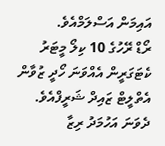އައިމަން އަސްލަމްއެވެ.
ރޯޑް ރޭހުގެ 10 ކިލޯ މީޓަރު ކެޓަގަރީން އެއްވަނަ ހޯދީ ޒުވާން އެތްލީޓް ޒައިދް ޝަރީފްއެވެ. ދެވަނަ އަހުމަދު ރިޒާ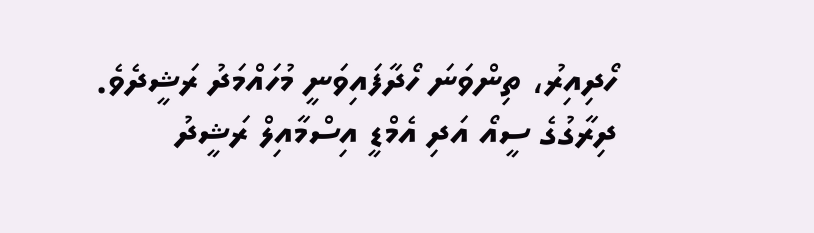ހޯދިއިރު، ތިންވަނަ ހޯދާފައިވަނީ މުހައްމަދު ރަޝީދެވެ.
ދިރާގުގެ ސީއޯ އަދި އެމްޑީ އިސްމާއިލް ރަޝީދު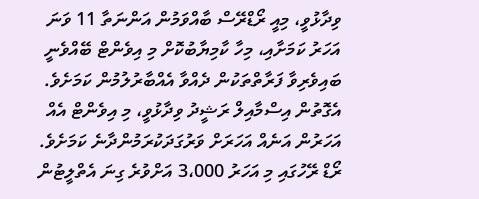ވިދާޅުވީ، މިއީ ރޯޑްރޭސް ބާއްވަމުން އަންނަތާ 11 ވަނަ އަހަރު ކަމަށާއި، މިހާ ކާމިޔާބުކޮށް މި އިވެންޓް ބޭއްވެނީ ބައިވެރިވާ ފަރާތްތަކުން ދެއްވާ އެއްބާރުލުމުން ކަމަށެވެ. އެގޮތުން އިސްމާއިލް ރަޝީދު ވިދާޅުވީ، މި އިވެންޓް އެއް އަހަރުން އަނެއް އަހަރަށް ވަރުގަދަކުރަމުންދާނެ ކަމަށެވެ.
ރޯޑް ރޭހުގައި މި އަހަރު 3،000 އަށްވުރެ ގިނަ އެތްލީޓުން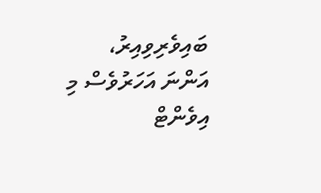ބައިވެރިވިއިރު، އަންނަ އަހަރުވެސް މި އިވެންޓް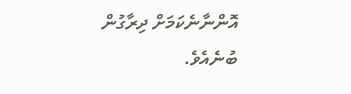އޮންނާނެކަމަށް ދިރާގުން ބުނެއެވެ.